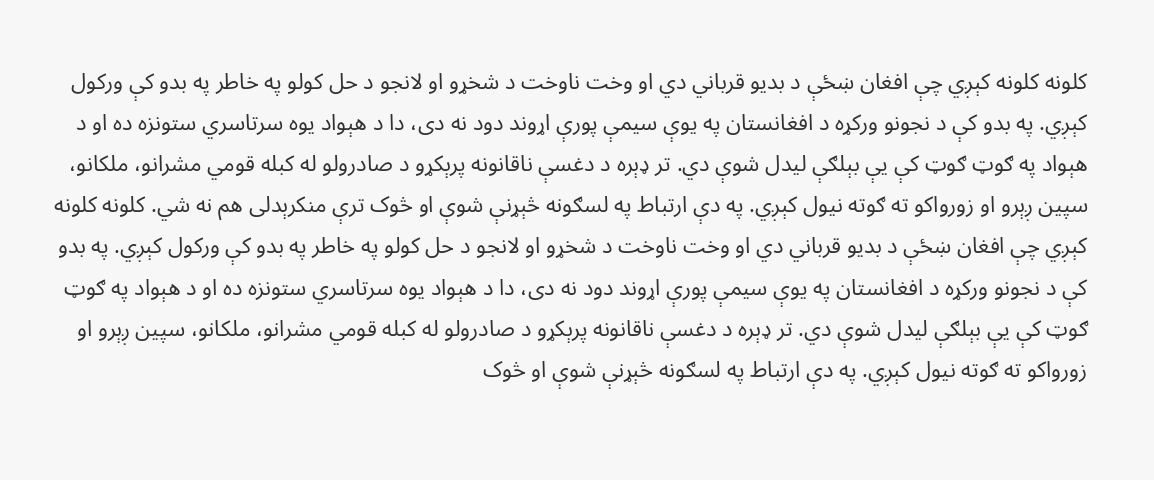کلونه کلونه کېږي چې افغان ښځې د بدیو قرباني دي او وخت ناوخت د شخړو او لانجو د حل کولو په خاطر په بدو کې ورکول کېږي. په بدو کې د نجونو ورکړه د افغانستان په یوې سیمې پورې اړوند دود نه دی، دا د هېواد یوه سرتاسري ستونزه ده او د هېواد په ګوټ ګوټ کې یې بېلګې لیدل شوې دي. تر ډېره د دغسې ناقانونه پرېکړو د صادرولو له کبله قومي مشرانو، ملکانو، سپین ږېرو او زورواکو ته ګوته نیول کېږي. په دې ارتباط په لسګونه څېړنې شوې او څوک ترې منکرېدلی هم نه شي. کلونه کلونه کېږي چې افغان ښځې د بدیو قرباني دي او وخت ناوخت د شخړو او لانجو د حل کولو په خاطر په بدو کې ورکول کېږي. په بدو کې د نجونو ورکړه د افغانستان په یوې سیمې پورې اړوند دود نه دی، دا د هېواد یوه سرتاسري ستونزه ده او د هېواد په ګوټ ګوټ کې یې بېلګې لیدل شوې دي. تر ډېره د دغسې ناقانونه پرېکړو د صادرولو له کبله قومي مشرانو، ملکانو، سپین ږېرو او زورواکو ته ګوته نیول کېږي. په دې ارتباط په لسګونه څېړنې شوې او څوک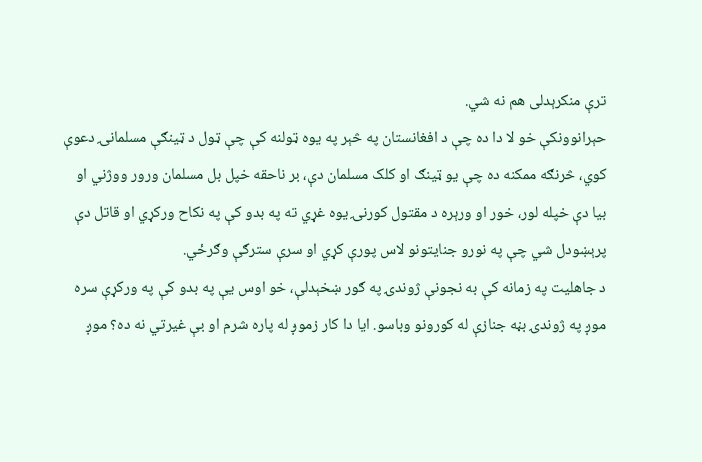ترې منکرېدلی هم نه شي.
حېرانوونکې خو لا دا ده چې د افغانستان په څېر په یوه ټولنه کې چې ټول د ټینګې مسلمانۍ دعوې کوي، څرنګه ممکنه ده چې یو ټینګ او کلک مسلمان دې، بر ناحقه خپل بل مسلمان ورور ووژني او بیا دې خپله لور، خور او ورېره د مقتول کورنۍ یوه غړي ته په بدو کې په نکاح ورکړي او قاتل دې پرېښودل شي چې په نورو جنایتونو لاس پورې کړي او سرې سترګې وګرځي.
د جاهلیت په زمانه کې به نجونې ژوندۍ په ګور ښخېدلې، خو اوس یې په بدو کې په ورکړې سره موږ په ژوندۍ بڼه جنازې له کورونو وباسو. ایا دا کار زموږ له پاره شرم او بې غیرتي نه ده؟ موږ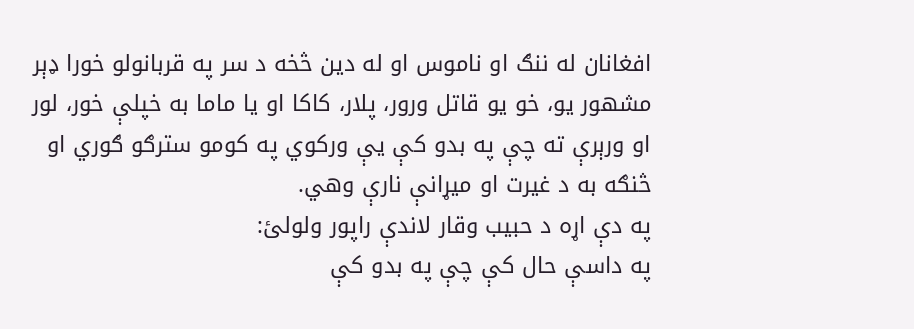افغانان له ننګ او ناموس او له دین څخه د سر په قربانولو خورا ډېر مشهور یو، خو یو قاتل ورور، پلار، کاکا او یا ماما به خپلې خور، لور او ورېرې ته چې په بدو کې یې ورکوي په کومو سترګو ګوري او څنګه به د غیرت او میړانې نارې وهي.
په دې اړه د حبیب وقار لاندې راپور ولولئ:
په داسې حال کې چې په بدو کې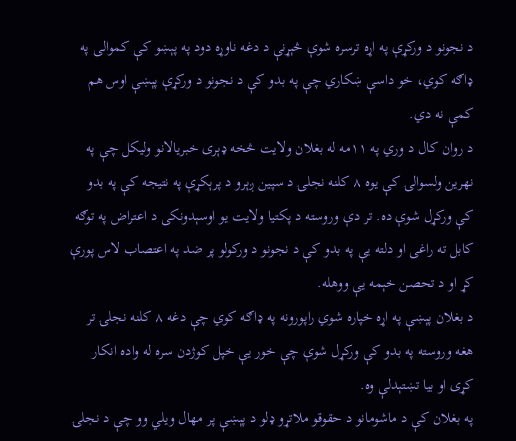د نجونو د ورکړې په اړه ترسره شوې څېړنې د دغه ناوړه دود په پېښو کې کموالی په ډاګه کوي، خو داسې ښکاري چې په بدو کې د نجونو د ورکړې پېښې اوس هم کمې نه دي.
د روان کال د وري په ۱۱مه له بغلان ولایت څخه ډېری خبریالانو ولیکل چې په نهرین ولسوالۍ کې یوه ۸ کلنه نجلۍ د سپین ږېرو د پرېکړې په نتیجه کې په بدو کې ورکړل شوې ده. تر دې وروسته د پکتیا ولایت یو اوسېدونکی د اعتراض په توګه کابل ته راغی او دلته یې په بدو کې د نجونو د ورکولو پر ضد په اعتصاب لاس پورې کړ او د تحصن خېمه يې ووهله.
د بغلان پېښې په اړه خپاره شوي راپورونه په ډاګه کوي چې دغه ۸ کلنه نجلۍ تر هغه وروسته په بدو کې ورکړل شوې چې خور یې خپل کوژدن سره له واده انکار کړی او بیا تښتېدلې وه.
په بغلان کې د ماشومانو د حقوقو ملاتړو ډلو د پېښې پر مهال ویلي وو چې د نجلۍ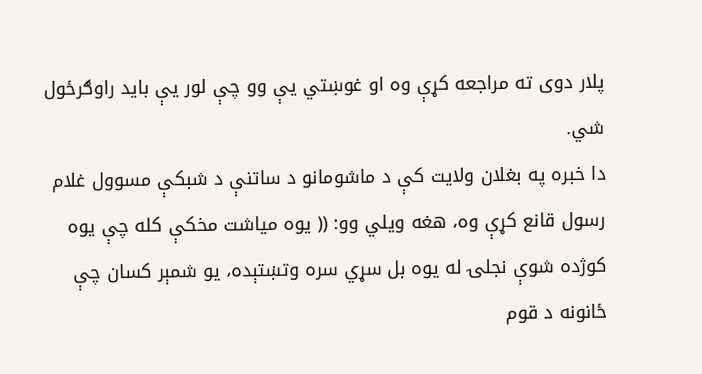پلار دوی ته مراجعه کړې وه او غوښتي یې وو چې لور یې باید راوګرځول شي.
دا خبره په بغلان ولایت کې د ماشومانو د ساتنې د شبکې مسوول غلام رسول قانع کړې وه، هغه ویلي وو: (( یوه میاشت مخکې کله چې یوه کوژده شوې نجلۍ له یوه بل سړي سره وتښتېده، یو شمېر کسان چې ځانونه د قوم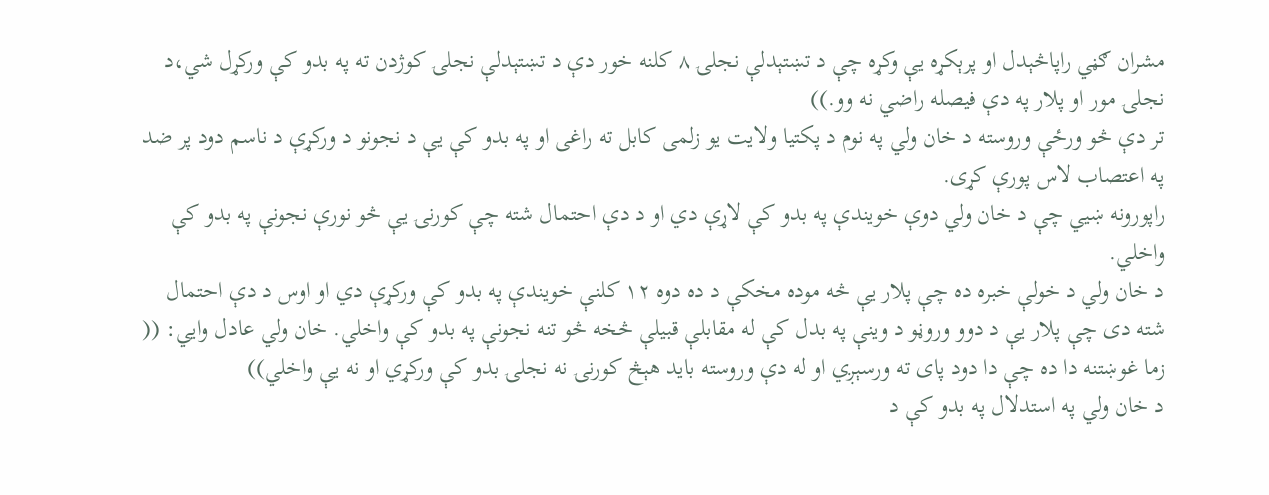مشران ګڼي راپاڅېدل او پرېکړه یې وکړه چې د تښتېدلې نجلۍ ۸ کلنه خور دې د تښتېدلې نجلۍ کوژدن ته په بدو کې ورکړل شي،د نجلۍ مور او پلار په دې فیصله راضي نه وو.))
تر دې څو ورځې وروسته د خان ولي په نوم د پکتیا ولایت یو زلمی کابل ته راغی او په بدو کې یې د نجونو د ورکړې د ناسم دود پر ضد په اعتصاب لاس پورې کړی.
راپورونه ښيي چې د خان ولي دوې خویندې په بدو کې لاړې دي او د دې احتمال شته چې کورنۍ يې څو نورې نجونې په بدو کې واخلي.
د خان ولي د خولې خبره ده چې پلار یې څه موده مخکې د ده دوه ۱۲ کلنې خویندې په بدو کې ورکړې دي او اوس د دې احتمال شته دی چې پلار یې د دوو وروڼو د وینې په بدل کې له مقابلې قبیلې څخه څو تنه نجونې په بدو کې واخلي. خان ولي عادل وايي: (( زما غوښتنه دا ده چې دا دود پای ته ورسېږي او له دې وروسته باید هېڅ کورنۍ نه نجلۍ بدو کې ورکړي او نه یې واخلي))
د خان ولي په استدلال په بدو کې د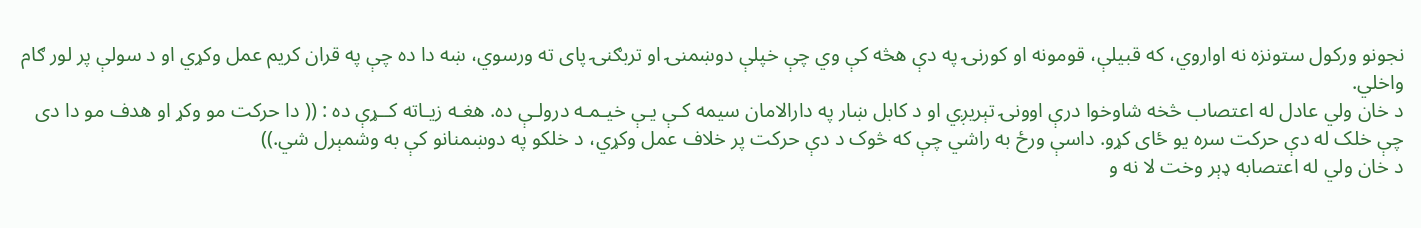نجونو ورکول ستونزه نه اواروي، که قبیلې، قومونه او کورنۍ په دې هڅه کې وي چې خپلې دوښمنۍ او تربګنۍ پای ته ورسوي، ښه دا ده چې په قران کریم عمل وکړي او د سولې پر لور ګام واخلي.
د خان ولي عادل له اعتصاب څخه شاوخوا درې اوونۍ تېریږي او د کابل ښار په دارالامان سیمه کـې یـې خیـمـه درولـې ده. هغـه زیـاته کــړې ده : (( دا حرکت مو وکړ او هدف مو دا دی چې خلک له دې حرکت سره یو ځای کړو. داسې ورځ به راشي چې که څوک د دې حرکت پر خلاف عمل وکړي، د خلکو په دوښمنانو کې به وشمېرل شي.))
د خان ولي له اعتصابه ډېر وخت لا نه و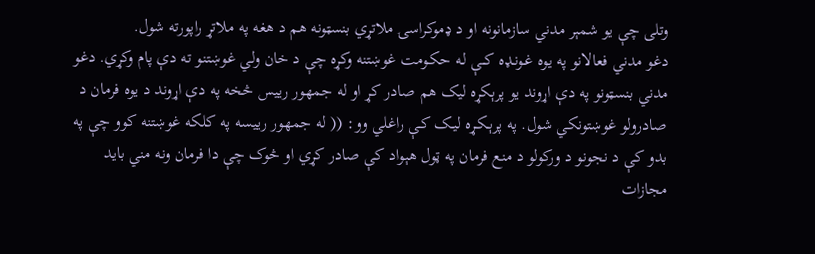وتلی چې یو شمېر مدني سازمانونه او د ډموکراسۍ ملاتړي بنسټونه هم د هغه په ملاتړ راپورته شول.
دغو مدني فعالانو په یوه غـونـډه کــې لـه حکـومت غوښتنه وکړه چې د خان ولي غوښتنو ته دې پام وکړي. دغو مدني بنسټونو په دې اړوند یو پرېکړه لیک هم صادر کړ او له جمهور رییس څخه په دې اړوند د یوه فرمان د صادرولو غوښتونکي شول. په پرېـکـړه لیـک کـې راغلي وو: (( له جمهور رییسه په کلکه غوښتنه کوو چې په بدو کې د نجونو د ورکولو د منع فرمان په ټول هېواد کې صادر کړي او څوک چې دا فرمان ونه مني باید مجازات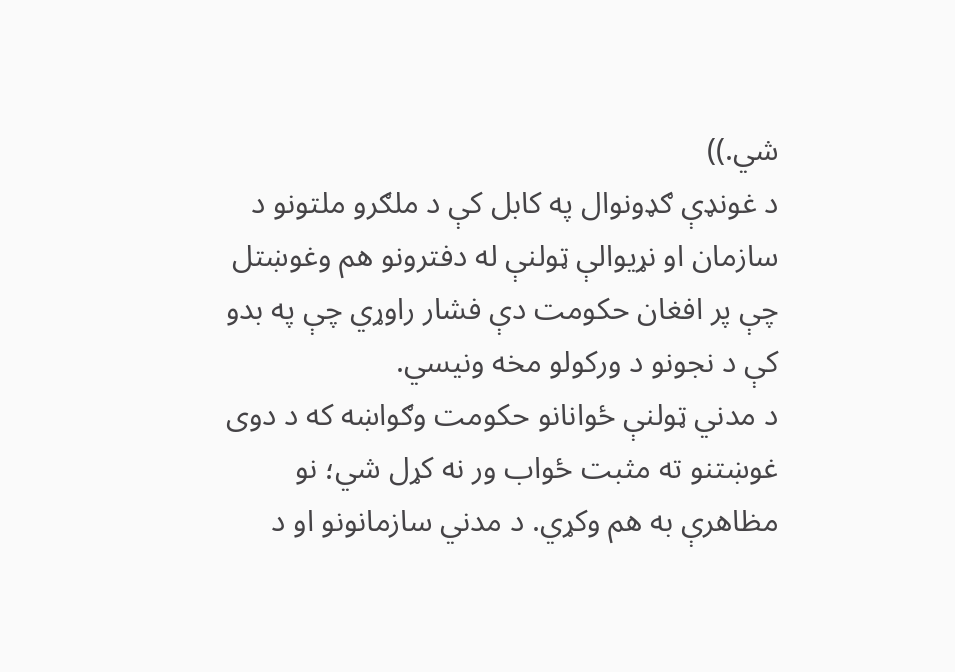شي.))
د غونډې ګډونوال په کابل کې د ملګرو ملتونو د سازمان او نړیوالې ټولنې له دفترونو هم وغوښتل چې پر افغان حکومت دې فشار راوړي چې په بدو کې د نجونو د ورکولو مخه ونیسي.
د مدني ټولنې ځوانانو حکومت وګواښه که د دوی غوښتنو ته مثبت ځواب ور نه کړل شي؛ نو مظاهرې به هم وکړي. د مدني سازمانونو او د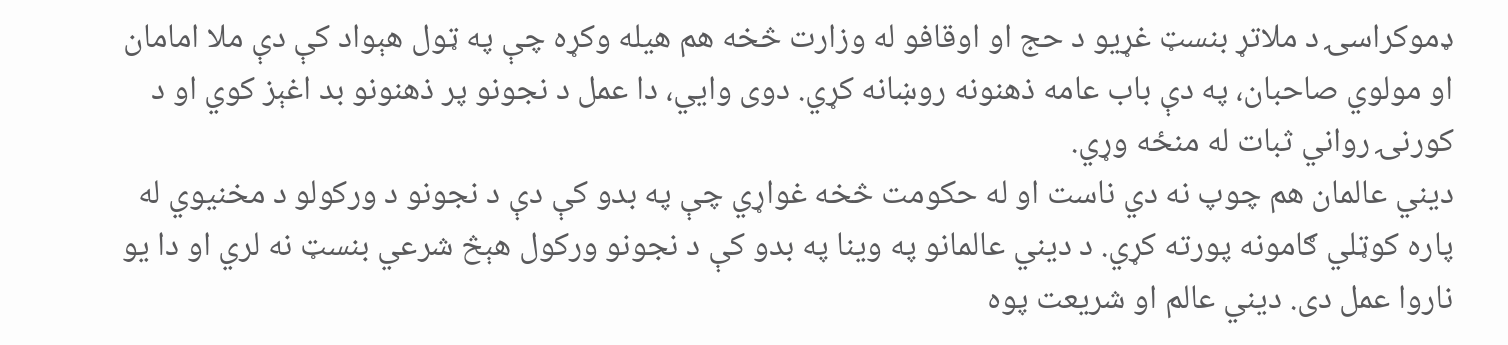ډموکراسۍ د ملاتړ بنسټ غړیو د حج او اوقافو له وزارت څخه هم هیله وکړه چې په ټول هېواد کې دې ملا امامان او مولوي صاحبان، په دې باب عامه ذهنونه روښانه کړي. دوی وايي، دا عمل د نجونو پر ذهنونو بد اغېز کوي او د کورنۍ رواني ثبات له منځه وړي.
دیني عالمان هم چوپ نه دي ناست او له حکومت څخه غواړي چې په بدو کې دې د نجونو د ورکولو د مخنیوي له پاره کوټلي ګامونه پورته کړي. د دیني عالمانو په وینا په بدو کې د نجونو ورکول هېڅ شرعي بنسټ نه لري او دا یو ناروا عمل دی. دیني عالم او شریعت پوه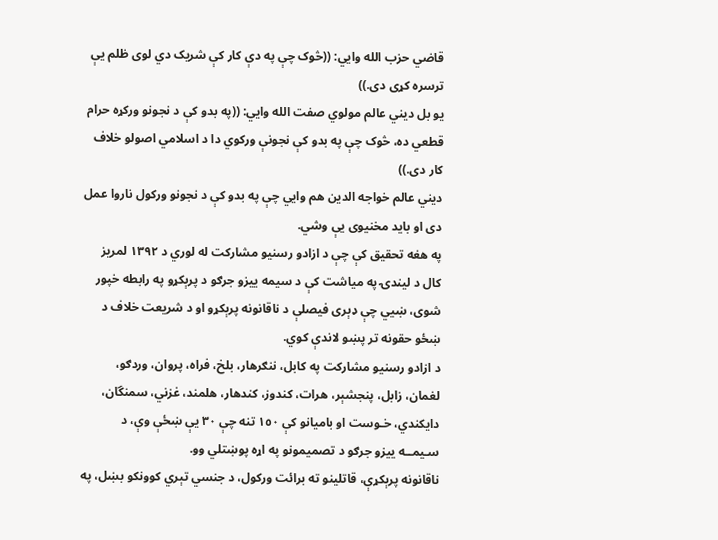قاضي حزب الله وايي: ((څوک چې په دې کار کې شریک دي لوی ظلم یې ترسره کړی دی.))
یو بل دیني عالم مولوي صفت الله وايي: ((په بدو کې د نجونو ورکړه حرام قطعي ده، څوک چې په بدو کې نجونې ورکوي دا د اسلامي اصولو خلاف کار دی.))
ديني عالم خواجه الدين هم وايي چې په بدو کې د نجونو ورکول ناروا عمل دی او بايد مخنيوی يې وشي.
په هغه تحقیق کې چې د ازادو رسنیو مشارکت له لوري د ۱۳۹۲ لمریز کال د لیندۍ په میاشت کې د سیمه ییزو جرګو د پرېکړو په رابطه خپور شوی، ښيي چې ډېری فیصلې د ناقانونه پرېکړو او د شریعت خلاف د ښځو حقونه تر پښو لاندې کوي.
د ازادو رسنیو مشارکت په کابل، ننګرهار، بلخ، فراه، پروان، وردګو، لغمان، زابل، پنجشېر، هرات، کندوز، کندهار، هلمند، غزني، سمنگان، دايکندي، خـوست او باميانو کې ١٥٠ تنه چې ٣٠ يې ښځې وې، د سـيمــه ييزو جرګو د تصميمونو په اړه پوښتلي وو.
ناقانونه پرېکړې، قاتلینو ته برائت ورکول، د جنسي تېري کوونکو بښل، په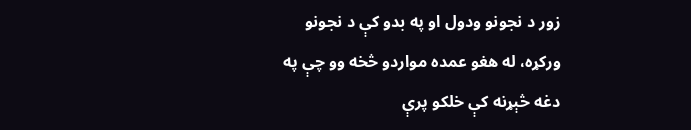زور د نجونو ودول او په بدو کې د نجونو ورکړه، له هغو عمده مواردو څخه وو چې په دغه څېړنه کې خلکو پرې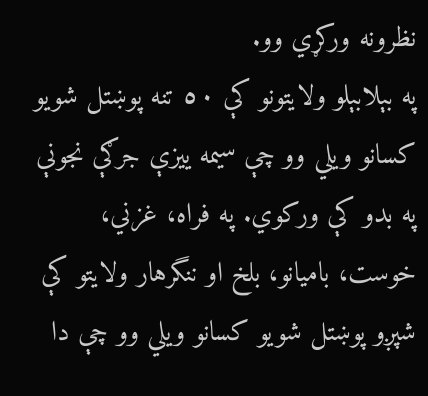نظرونه ورکړي وو.
په بېلابېلو ولايتونو کې ٥٠ تنه پوښتل شویو کسانو ویلي وو چې سيمه ييزې جرګې نجونې په بدو کې ورکوي. په فراه، غزني، خوست، باميانو، بلخ او ننگرهار ولایتو کې شپږو پوښتل شویو کسانو ویلي وو چې دا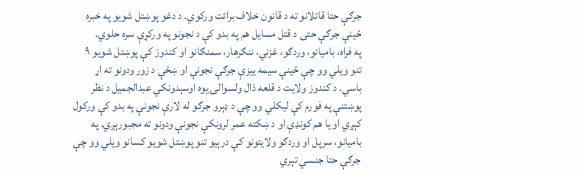جرګې حتا قاتلانو ته د قانون خلاف برائت ورکوي. د دغو پوښتل شویو په خبره ځينې جرګې حتى د قتل مسايل هم په بدو کې د نجونو په ورکړې سره حلوي.
په فراه، باميانو، وردګو، غزني، ننګرهار، سمنګانو او کندوز کې پوښتل شویو ٩ تنو ويلي وو چې ځينې سيمه ييزې جرګې نجونې او ښځې د زور ودونو ته اړ باسي. د کندوز ولايت د قلعه ذال ولسوالۍ یوه اوسېدونکي عبدالجميل د نظر پوښتنې په فورم کې ليکلي وو چې د ډېرو جرګو له لارې نجونې په بدو کې ورکول کېږي او يا هم کونډې او د ښکته عمر لرونکې نجونې ودونو ته مجبورېږي. په باميانو، سرپل او وردګو ولايتونو کې درېيو تنو پوښتل شویو کسانو ویلي وو چې جرګې حتا جنسي تېري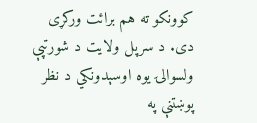کوونکو ته هم برائت ورکړى دى. د سرپل ولايت د شورتپې ولسوالۍ یوه اوسېدونکي د نظر پوښتنې په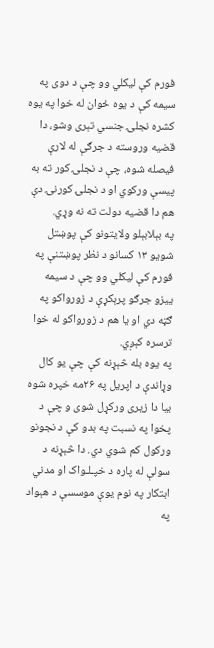فورم کې ليکلي وو چې د دوى په سيمه کې د يوه ځوان له خوا په يوه کشره نجلۍ جنسي تېرى وشو، دا قضيه وروسته د جرګې له لارې فيصله شوه، چې د نجلۍ کور ته به پيسې ورکوي او د نجلۍ کورنۍ دې هم دا قضيه دولت ته نه وړي.
په بېلابېلو ولايتونو کې پوښتل شویو ١٣ کسانو د نظر پوښتنې په فورم کې ليکلي وو چې د سيمه ييزو جرګو پرېکړې د زورواکو په ګټه دي او يا هم د زورواکو له خوا ترسره کېږي.
په یوه بله څېړنه کې چې یو کال وړاندې د اپریل په ۲۶مه خپره شوه بیا دا زیری ورکړل شوی و چې د پخوا په نسبت په بدو کې د نجونو ورکول کم شوي دي. دا څېړنه د سولې له پاره د خپـلـواک او مدني ابتکار په نوم یوې موسسې د هېواد په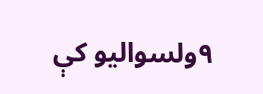۹ولسوالیو کې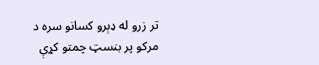تر زرو له ډېرو کسانو سره د مرکو پر بنسټ چمتو کړې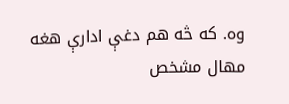وه. که څه هم دغې ادارې هغه مهال مشخص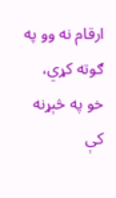ارقام نه وو په ګوته کړي، خو په څېړنه کې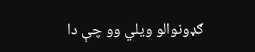ګډونوالو ویلي وو چې دا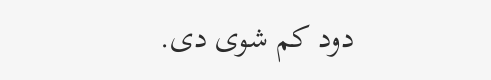دود کم شوی دی.